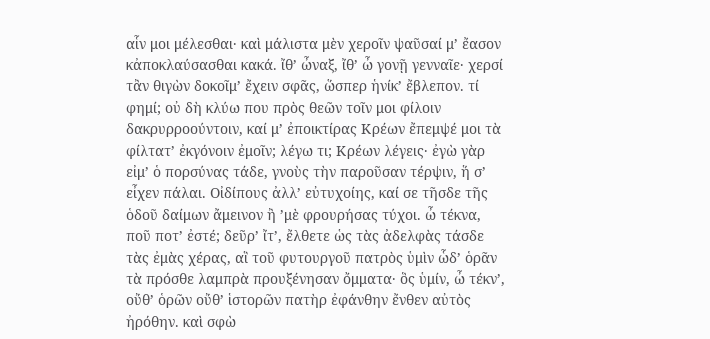αἷν μοι μέλεσθαι· καὶ μάλιστα μὲν χεροῖν ψαῦσαί μʼ ἔασον κἀποκλαύσασθαι κακά. ἴθʼ ὦναξ, ἴθʼ ὦ γονῇ γενναῖε· χερσί τἂν θιγὼν δοκοῖμʼ ἔχειν σφᾶς, ὥσπερ ἡνίκʼ ἔβλεπον. τί φημί; οὐ δὴ κλύω που πρὸς θεῶν τοῖν μοι φίλοιν δακρυρροούντοιν, καί μʼ ἐποικτίρας Κρέων ἔπεμψέ μοι τὰ φίλτατʼ ἐκγόνοιν ἐμοῖν; λέγω τι; Κρέων λέγεις· ἐγὼ γὰρ εἰμʼ ὁ πορσύνας τάδε, γνοὺς τὴν παροῦσαν τέρψιν, ἥ σʼ εἶχεν πάλαι. Οἰδίπους ἀλλʼ εὐτυχοίης, καί σε τῆσδε τῆς ὁδοῦ δαίμων ἄμεινον ἢ ʼμὲ φρουρήσας τύχοι. ὦ τέκνα, ποῦ ποτʼ ἐστέ; δεῦρʼ ἴτʼ, ἔλθετε ὡς τὰς ἀδελφὰς τάσδε τὰς ἐμὰς χέρας, αἳ τοῦ φυτουργοῦ πατρὸς ὑμὶν ὧδʼ ὁρᾶν τὰ πρόσθε λαμπρὰ προυξένησαν ὄμματα· ὃς ὑμίν, ὦ τέκνʼ, οὔθʼ ὁρῶν οὔθʼ ἱστορῶν πατὴρ ἐφάνθην ἔνθεν αὐτὸς ἠρόθην. καὶ σφὼ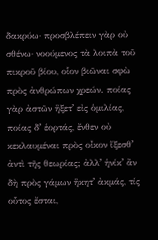δακρύω· προσβλέπειν γὰρ οὐ σθένω· νοούμενος τὰ λοιπὰ τοῦ πικροῦ βίου, οἷον βιῶναι σφὼ πρὸς ἀνθρώπων χρεών. ποίας γὰρ ἀστῶν ἥξετʼ εἰς ὁμιλίας, ποίας δʼ ἑορτάς, ἔνθεν οὐ κεκλαυμέναι πρὸς οἶκον ἵξεσθʼ ἀντὶ τῆς θεωρίας; ἀλλʼ ἡνίκʼ ἂν δὴ πρὸς γάμων ἥκητʼ ἀκμάς, τίς οὗτος ἔσται,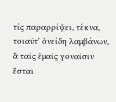τίς παραρρίψει, τέκνα, τοιαῦτʼ ὀνείδη λαμβάνων, ἃ ταῖς ἐμαῖς γοναῖσιν ἔσται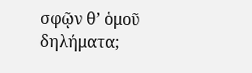σφῷν θʼ ὁμοῦ δηλήματα;